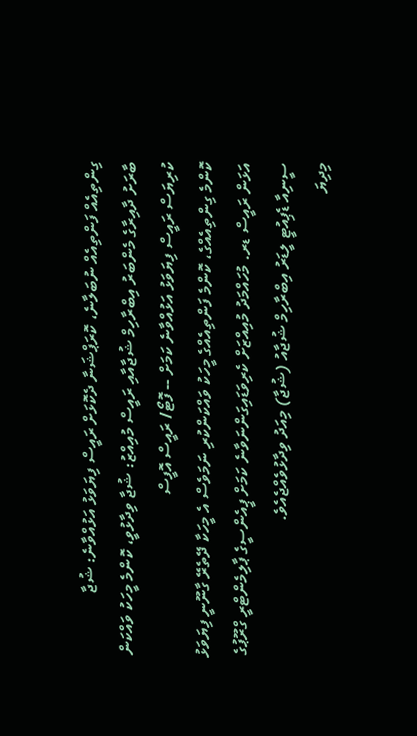ގިންތިއެއް ފަންތިއެއް ނުބަލާނެ، ކޮރަޕްޝަނާ ދެކޮޅަށް ރައީސް ފިޔަވަޅު އަޅުއްވާނެ: ޝުޖާ
ބާރަށު ދާއިރާގެ މެންބަރު އިބްރާހިމް ޝުޖާއާއި ރައީސް މުއިއްޒު: ޝުޖާ ވިދާޅުވީ، ކޮންމެ މީހަކު ވައްކަން ކުރިޔަސް ރައީސް ފިޔަވަޅު އަޅުއްވާނެ ކަމަށް -- ފޮޓޯ/ ރައީސް އޮފީސް
ކޮންމެ ގިންތިއެއްގެ، ކޮންމެ ފަންތިއެއްގެ މީހަކު ވައްކަންކުރި ނަމަވެސް އެ މީހަކާ ދޭތެރޭ ގާނޫނީ ފިޔަވަޅު އަޅަން ރައީސް ޑރ. މުހައްމަދު މުއިއްޒަށް ކެރިވަޑައިގަންނަވާނެ ކަމަށް ޕީއެންސީގެ ޕާލިމެންޓްރީ ގްރޫޕުގެ ސީނިއާ ޑެޕިއުޓީ ލީޑަރު އިބްރާހިމް ޝުޖާއު (ޝުޖާ) މިއަދު ވިދާޅުވެއްޖެއެވެ.
މިދިޔަ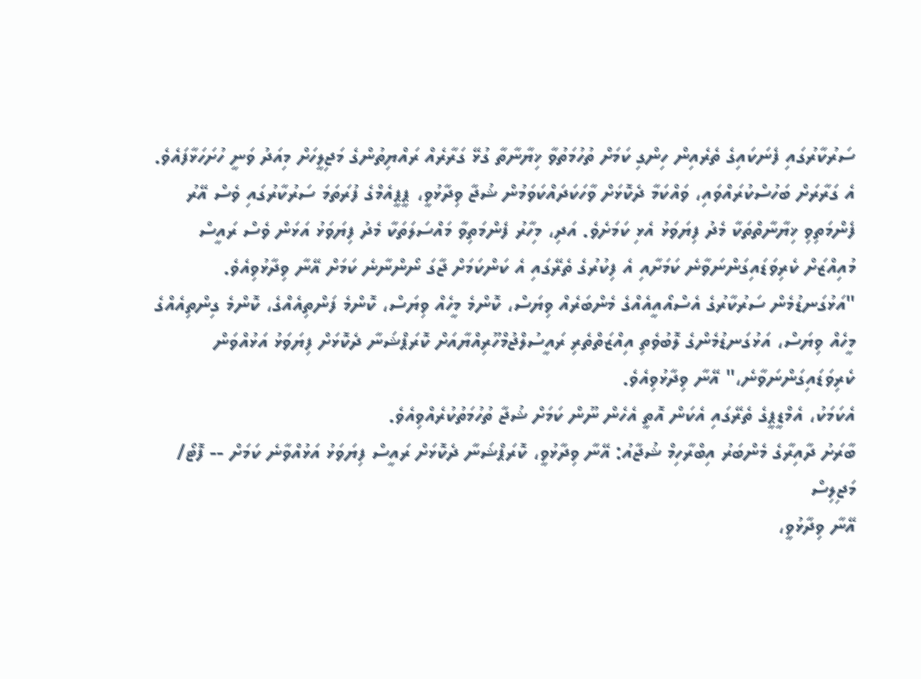ސަރުކާރުގައި ފެނަކައިގެ ތެރެއިން ހިންގި ކަމަށް ތުހުމަތުވާ ޚިޔާނާތާ ގުޅޭ ގަރާރެއް ރައްޔިތުންގެ މަޖިލީހަށް މިއަދު ވަނީ ހުށަހަޅާފައެވެ.
އެ ގަރާރަށް ބަހުސްކުރައްވައި، ވައްކަމާ ދެކޮޅަށް ވާހަކަދައްކަވަމުން ޝުޖާ ވިދާޅުވީ، ޕީޕީއެމްގެ ފުރަތަމަ ސަރުކާރުގައި ވެސް އޭރު ފެންމަތިވި ޚިޔާނާތްތަކާ މެދު ފިޔަވަޅު އެޅި ކަމަށެވެ. އަދި، މިހާރު ފެންމަތިވާ މައްސަލަތަކާ މެދު ފިޔަވަޅު އަޅަން ވެސް ރައީސް މުއިއްޒަށް ކެރިވަޑައިގަންނަވާނެ ކަމަށާއި އެ ފިކުރުގެ ތެރޭގައި އެ ކަންކަމަށް ޖާގަ ނޯންނާނެ ކަމަށް އޭނާ ވިދާޅުވިއެވެ.
"އަޅުގަނޑުމެން ސަރުކާރުގެ އެސްއޯއީއެއްގެ މެންބަރެއް ވިޔަސް، ކޮންމެ މީހެއް ވިޔަސް، ކޮންމެ ފަންތިއެއްގެ، ކޮންމެ ގިންތިއެއްގެ މީހެއް ވިޔަސް، އަޅުގަނޑުމެންގެ ލޮބުވެތި އިއްޒަތްތެރި ރައީސުލްޖުމްހޫރިއްޔާއަށް ކޮރަޕްޝަނާ ދެކޮޅަށް ފިޔަވަޅު އަޅުއްވަން ކެރިވަޑައިގަންނަވާނެ،" އޭނާ ވިދާޅުވިއެވެ.
އެކަމަކު، އެމްޑީޕީގެ ތެރޭގައި އެކަން އޮތީ އެހެން ނޫން ކަމަށް ޝުޖާ ތުހުމަތުކުރެއްވިއެވެ.
ބާރަށު ދާއިރާގެ މެންބަރު އިބްރާހިމް ޝުޖާއު: އޭނާ ވިދާޅުވީ، ކޮރަޕްޝަނާ ދެކޮޅަށް ރައީސް ފިޔަވަޅު އަޅުއްވާނެ ކަމަށް -- ފޮޓޯ/ މަޖިލިސް
އޭނާ ވިދާޅުވީ،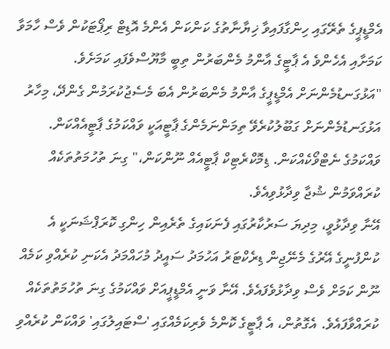އެމްޑީޕީގެ ތެރޭގައި ހިންގާފައިވާ ޚިޔާނާތުގެ ކަންކަން އެންމެ އޮޑިޓް ރިޕޯޓަކުން ވެސް ހާމަވާ ކަމަށާއި އެހެންވެ އެ ޕާޓީގެ އާންމު މެންބަރުން ތިބީ މާޔޫސްވެފައި ކަމަށެވެ.
"އަޅުގަނޑުމެންނަށް އެމްޑީޕީގެ އާންމު މެންބަރުން އެބަ މެސެޖުކުރަމުން ގެންދޭ، މިހާރު އަޅުގަނޑުމެންނަށް ގަބޫލުކުރެވޭ ތިމަންނަމެންގެ ޕާޓީއަކީ ވައްކަމުގެ ޕާޓީއެއްކަން. ވައްކަމުގެ ނެޓްވޯކެއްކަން. ޑިމޮކްރެޓިކް ޕާޓީއެއް ނޫންކަން،" ގިނަ ތުހުމަތުތަކެއް ކުރައްވަމުން ޝުޖާ ވިދާޅުވިއެވެ.
އޭނާ ވިދާޅުވީ، މިދިޔަ ސަރުކާރުގައި ފެނަކައިގެ ތެރެއިން ހިންގި ކޮރަޕްޝަނަކީ އެ ކުންފުނީގެ އޭރުގެ މެނޭޖިން ޑިރެކްޓަރު އަހުމަދު ސައީދު މުހައްމަދު އެކަނި ކުރެއްވި ކަމެއް ނޫން ކަމަށް ވެސް ވިދާޅުވެފައެވެ. އޭނާ ވަނީ އެމްޑީޕީއަށް ވައްކަމުގެ ގިނަ ތުހުމަތުތަކެއް ކުރައްވާފައެވެ. އެގޮތުން، އެ ޕާޓީގެ ކޮންމެ ވެރިކަމެއްގައި 'ސްޓައިލުގައި' ވައްކަން ކުރެއްވި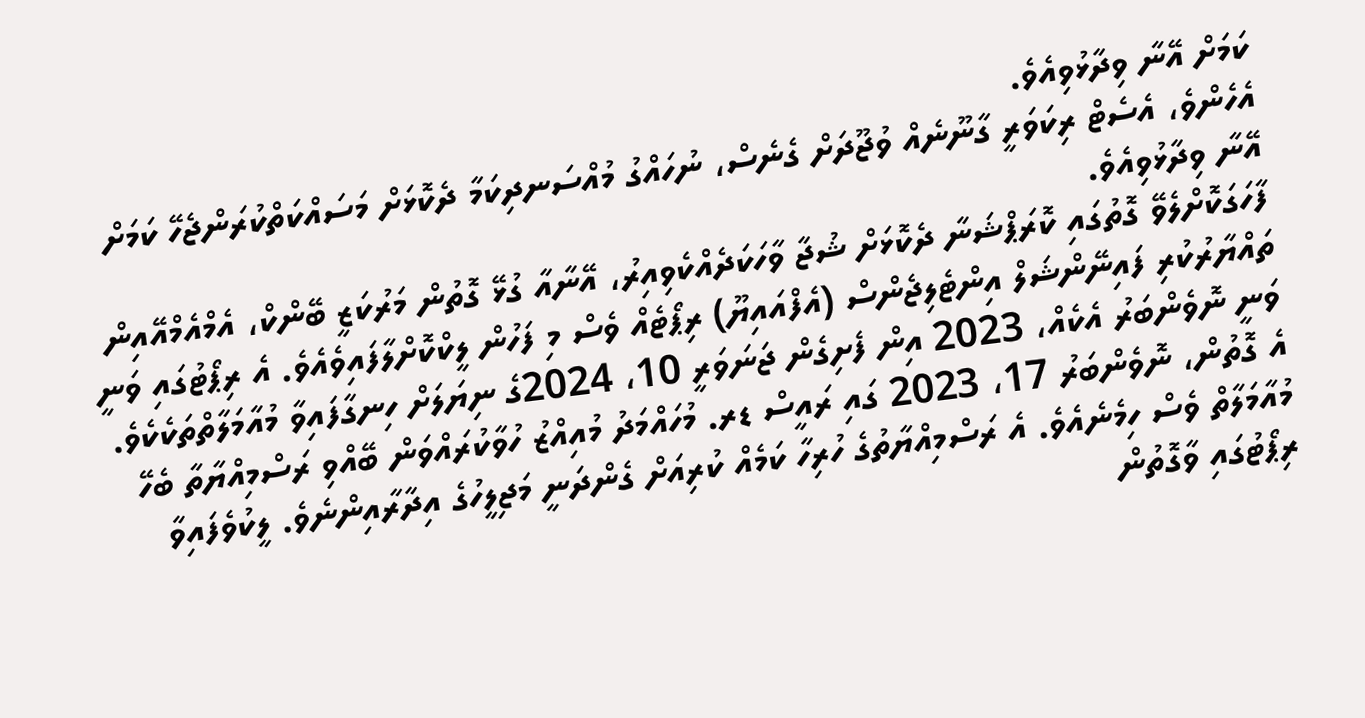ކަމަށް އޭނާ ވިދާޅުވިއެވެ.
އެހެންވެ، އެސެޓް ރިކަވަރީ ގާނޫނެއް ވުޖޫދަށް ގެނެސް، ނުހައްގު މުއްސަނދިކަމާ ދެކޮޅަށް މަސައްކަތްކުރަންޖެހޭ ކަމަށް އޭނާ ވިދާޅުވިއެވެ.
ފާހަގަކޮށްލެވޭ ގޮތުގައި ކޮރަޕްޝަނާ ދެކޮޅަށް ޝުޖާ ވާހަކަދެއްކެވިއިރު، އޭނާއާ ގުޅޭ ގޮތުން މަރުކަޒީ ބޭންކް، އެމްއެމްއޭއިން ތައްޔާރުކުރި ފައިނޭންޝަލް އިންޓެލިޖެންސް (އެފްއައިޔޫ) ރިޕޯޓެއް ވެސް މި ފަހުން ލީކްކޮށްލާފައިވެއެވެ. އެ ރިޕޯޓުގައި ވަނީ ވަނީ ނޮވެންބަރު އެކެއް، 2023 އިން ފެށިގެން ޖަނަވަރީ 10، 2024ގެ ނިޔަލަށް ހިނގާފައިވާ މުއާމަލާތްތަކެކެވެ.
އެ ގޮތުން، ނޮވެންބަރު 17، 2023 ގައި ރައީސް ޑރ. މުހައްމަދު މުއިއްޒު ހުވާކުރައްވަން ބޭއްވި ރަސްމިއްޔާތާ ބެހޭ މުއާމަލާތް ވެސް ހިމެނެއެވެ. އެ ރަސްމިއްޔާތުގެ ހުރިހާ ކަމެއް ކުރިއަށް ގެންދަނީ މަޖިލީހުގެ އިދާރާއިންނެވެ. ލީކުވެފައިވާ ރިޕޯޓުގައި ވާގޮތުން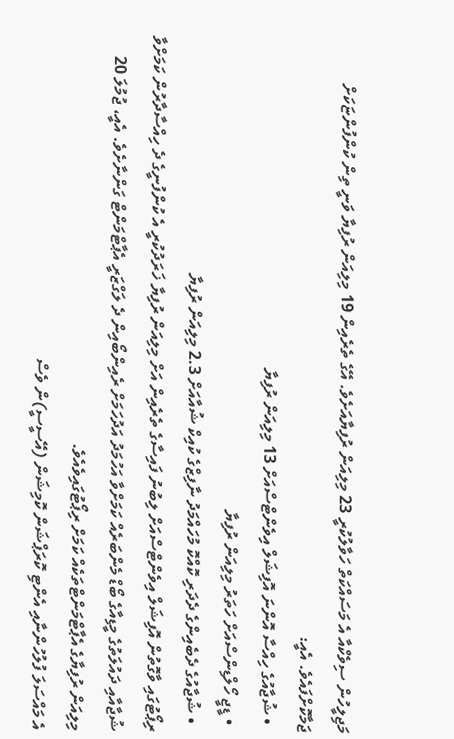މަޖިލީހުން ސިވެކްއާ އެ މަސައްކަތް ހަވާލުކުރީ 23 މިލިއަން ރުފިޔާއަށެވެ. އޭގެ ތެރެއިން 19 މިލިއަން ރުފިޔާ ވަނީ ތިން ކުންފުންޏަކަށް ޖަމާކޮށްފައެވެ. އެއީ:
  • ޝުޖާއުގެ ހިއްސާ އޮންނަ އޮފިޝަލް އިވެންޓްސްއަށް 13 މިލިއަން ރުފިޔާ
  • ޑީޖީ ހޯލްޑިންސްއަށް ހަތަރު މިލިއަން ރުފިޔާ
  • ޝުޖާއުގެ ދެބެއިންގެ ދެދަރި ކޮއްކޮ މުހައްމަދު ނާފިޒްގެ ކުއިކް ޝުއާއަށް 2.3 މިލިއަން ރުފިޔާ
ރިޕޯޓުގައި ވާގޮތުން އޮފިޝަލް އިވެންޓްސްއަށް ލިބުނު ފައިސާގެ ތެރެއިން އަށް މިލިއަން ރުފިޔާ ޚަރަދުކުރީ އެ ކުންފުނީގެ ދެ ހިއްސާދާރުން ކަމަށްވާ ޝުޖާއާއި ދައުލަތުގެ މީޑިއާގެ ބޯޑް މެންބަރެއް ކަމަށްވާ އަހުމަދު އަދުހަމަށް ރެއިންބޯއިން ދެ ލަގްޒަރީ އެޕާޓްމަންޓް ގަންނާށެވެ. އެއީ، ޖުމުލަ 20 މިލިއަން ރުފިޔާގެ އެޕާޓްމަންޓްތަކެއް ކަމަށް ރިޕޯޓުގައިވެއެވެ.
އެ މައްސަލަ ފުލުހުންނާއި އެންޓި ކޮރަޕްޝަން ކޮމިޝަން (އޭސީސީ)ން ވެސް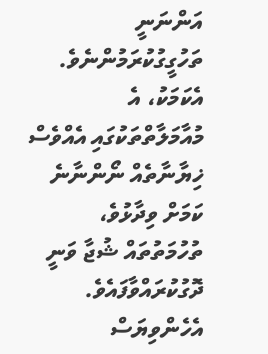އަންނަނީ ތަހުގީގުކުރަމުންނެވެ. އެކަމަކު، އެ މުއާމަލާތްތަކުގައި އެއްވެސް ޚިޔާނާތެއް ނޯންނާނެ ކަމަށް ވިދާޅުވެ، ތުހުމަތުތައް ޝުޖާ ވަނީ ދޮގުކުރައްވާފައެވެ. އެހެންވިޔަސް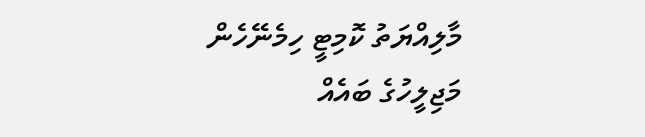މާލިއްޔަތު ކޮމިޓީ ހިމެނޭހެން މަޖިލީހުގެ ބައެއް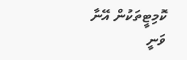ކޮމިޓީތަކުން އޭނާ ވަނީ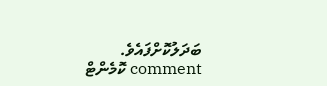ބަދަލުކޮށްފައެވެ.
comment ކޮމެންޓް